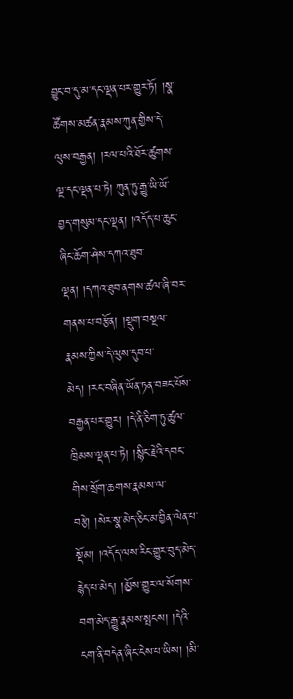བྱུང་བ་དུ་མ་དང་ལྡན་པར་གྱུར་ཏོ། །སྣ་ཚོགས་མཚན་རྣམས་ཀུན་གྱིས་དེ་ལུས་བརྒྱན། །རལ་པའི་ཐོར་ཚུགས་ལྔ་དང་ལྡན་པ་ཏེ། ཀུན་ཏུ་རྒྱུ་ཡི་ཡོ་བྱད་གསུམ་དང་ལྡན། །འདོད་པ་ཆུང་ཞིང་ཆོག་ཤེས་དཀའ་ཐུབ་ལྡན། །དཀའ་ཐུབ་ནགས་ཚལ་ཞི་བར་གནས་པ་བརྩོན། །སྡུག་བསྔལ་རྣམས་ཀྱིས་དེ་ལུས་དུབ་པ་མེད། །རང་བཞིན་ཡོན་ཏན་བཟང་པོས་བརྒྱན་པར་གྱུར། །དེ་ནི་ཅིག་ཏུ་ཚུལ་ཁྲིམས་ལྡན་པ་ཏེ། །སྙིང་རྗེའི་དབང་གིས་སྲོག་ཆགས་རྣམས་ལ་བརྩེ། །སེར་སྣ་མེད་ཅིང་མ་བྱིན་ལེན་པ་སྡོམ། །འདོད་ལས་རིང་གྱུར་བུད་མེད་རྙེད་པ་མེད། །མྱོས་གྱུར་ལ་སོགས་བག་མེད་རྒྱུ་རྣམས་སྤངས། །དེའི་ངག་ནི་བདེན་ཞིང་ངེས་པ་ཡིས། །མི་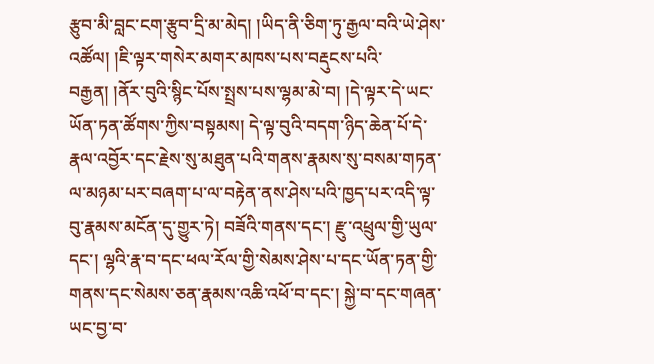རྩུབ་མི་བླང་ངག་རྩུབ་དྲི་མ་མེད། །ཡིད་ནི་ཅིག་ཏུ་རྒྱལ་བའི་ཡེ་ཤེས་འཚོལ། །ཇི་ལྟར་གསེར་མགར་མཁས་པས་བརྡུངས་པའི་བརྒྱན། །ནོར་བུའི་སྙིང་པོས་སྤྲས་པས་ལྷམ་མེ་བ། །དེ་ལྟར་དེ་ཡང་ཡོན་ཏན་ཚོགས་ཀྱིས་བསྟམས། དེ་ལྟ་བུའི་བདག་ཉིད་ཆེན་པོ་དེ་རྣལ་འབྱོར་དང་རྗེས་སུ་མཐུན་པའི་གནས་རྣམས་སུ་བསམ་གཏན་ལ་མཉམ་པར་བཞག་པ་ལ་བརྟེན་ནས་ཤེས་པའི་ཁྱད་པར་འདི་ལྟ་བུ་རྣམས་མངོན་དུ་གྱུར་ཏེ། བཟོའི་གནས་དང་། རྫུ་འཕྲུལ་གྱི་ཡུལ་དང་། ལྷའི་རྣ་བ་དང་ཕལ་རོལ་གྱི་སེམས་ཤེས་པ་དང་ཡོན་ཏན་གྱི་གནས་དང་སེམས་ཅན་རྣམས་འཆི་འཕོ་བ་དང་། སྐྱེ་བ་དང་གཞན་ཡང་བྱ་བ་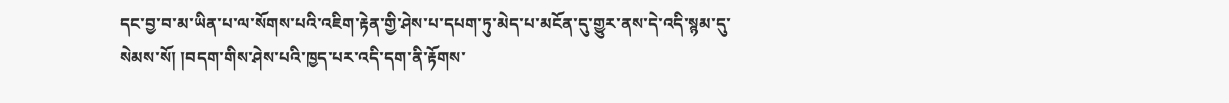དང་བྱ་བ་མ་ཡིན་པ་ལ་སོགས་པའི་འཇིག་རྟེན་གྱི་ཤེས་པ་དཔག་ཏུ་མེད་པ་མངོན་དུ་གྱུར་ནས་དེ་འདི་སྙམ་དུ་སེམས་སོ། །བདག་གིས་ཤེས་པའི་ཁྱད་པར་འདི་དག་ནི་རྟོགས་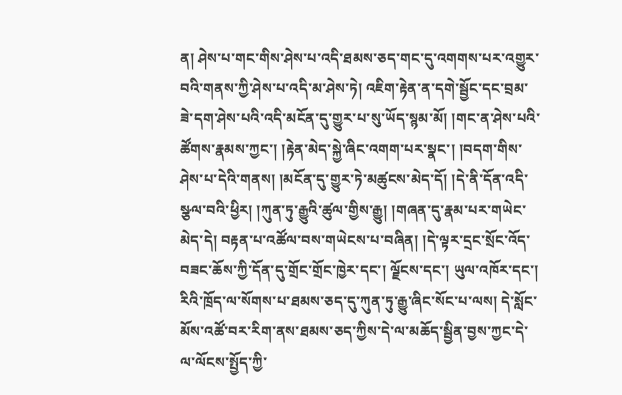ན། ཤེས་པ་གང་གིས་ཤེས་པ་འདི་ཐམས་ཅད་གང་དུ་འགགས་པར་འགྱུར་བའི་གནས་ཀྱི་ཤེས་པ་འདི་མ་ཤེས་ཏེ། འཇིག་རྟེན་ན་དགེ་སྦྱོང་དང་བྲམ་ཟེ་དག་ཤེས་པའི་འདི་མངོན་དུ་གྱུར་པ་སུ་ཡོད་སྙམ་མོ། །གང་ན་ཤེས་པའི་ཚོགས་རྣམས་ཀྱང་། །རྟེན་མེད་སྐྱེ་ཞིང་འགག་པར་སྣང་། །བདག་གིས་ཤེས་པ་དེའི་གནས། །མངོན་དུ་གྱུར་ཏེ་མཚུངས་མེད་དོ། །དེ་ནི་དོན་འདི་སྩལ་བའི་ཕྱིར། །ཀུན་ཏུ་རྒྱུའི་ཚུལ་གྱིས་རྒྱུ། །གཞན་དུ་རྣམ་པར་གཡེང་མེད་དེ། བརྟན་པ་འཚོལ་བས་གཡེངས་པ་བཞིན། །དེ་ལྟར་དྲང་སྲོང་འོད་བཟང་ཆོས་ཀྱི་དོན་དུ་གྲོང་གྲོང་ཁྱེར་དང་། ལྗོངས་དང་། ཡུལ་འཁོར་དང་། རིའི་ཁྲོད་ལ་སོགས་པ་ཐམས་ཅད་དུ་ཀུན་ཏུ་རྒྱུ་ཞིང་སོང་པ་ལས། དེ་སློང་མོས་འཚོ་བར་རིག་ནས་ཐམས་ཅད་ཀྱིས་དེ་ལ་མཆོད་སྦྱིན་བྱས་ཀྱང་དེ་ལ་ལོངས་སྤྱོད་ཀྱི་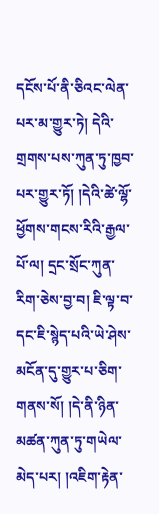དངོས་པོ་ནི་ཅིའང་ལེན་པར་མ་གྱུར་ཏེ། དེའི་གྲགས་པས་ཀུན་ཏུ་ཁྱབ་པར་གྱུར་ཏོ། །དེའི་ཚེ་ལྷོ་ཕྱོགས་གངས་རིའི་རྒྱལ་པོ་ལ། དྲང་སྲོང་ཀུན་རིག་ཅེས་བྱ་བ། ཇི་ལྟ་བ་དང་ཇི་སྙེད་པའི་ཡེ་ཤེས་མངོན་དུ་གྱུར་པ་ཅིག་གནས་སོ། །དེ་ནི་ཉིན་མཚན་ཀུན་ཏུ་གཡེལ་མེད་པར། །འཇིག་རྟེན་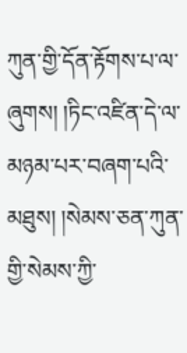ཀུན་གྱི་དོན་རྟོགས་པ་ལ་ཞུགས། །ཏིང་འཛིན་དེ་ལ་མཉམ་པར་བཞག་པའི་མཐུས། །སེམས་ཅན་ཀུན་གྱི་སེམས་ཀྱི་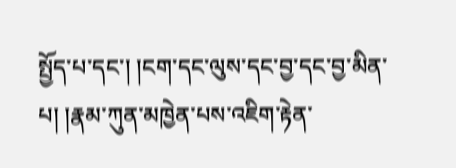སྤྱོད་པ་དང་། །ངག་དང་ལུས་དང་བྱ་དང་བྱ་མིན་པ། །རྣམ་ཀུན་མཁྱེན་པས་འཇིག་རྟེན་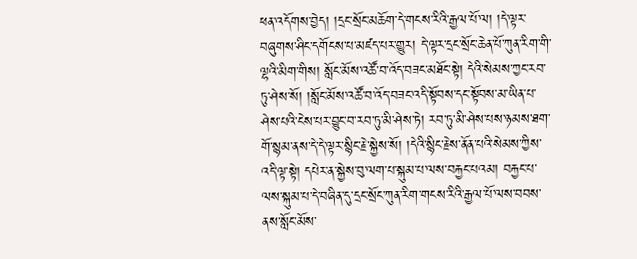ཕན་འདོགས་བྱེད། །དྲང་སྲོང་མཆོག་དེ་གངས་རིའི་རྒྱལ་པོ་ལ། །དེ་ལྟར་བཞུགས་ཤིང་དགོངས་པ་མཛད་པར་གྱུར། དེ་ལྟར་དྲང་སྲོང་ཆེན་པོ་ཀུན་རིག་གི་ལྷའི་མིག་གིས། སློང་མོས་འཚོ་བ་འོད་བཟང་མཐོང་སྟེ། དེའི་སེམས་ཀྱང་རབ་ཏུ་ཤེས་སོ། །སློང་མོས་འཚོ་བ་འོད་བཟང་འདི་སྟོབས་དང་སྟོབས་མ་ཡིན་པ་ཤེས་པའི་ངེས་པར་བྱུང་བ་རབ་ཏུ་མི་ཤེས་ཏེ། རབ་ཏུ་མི་ཤེས་པས་ཉམས་ཐག་གོ་སྙམ་ནས་དེ་དེ་ལྟར་སྙིང་རྗེ་སྐྱེས་སོ། །དེའི་སྙིང་རྗེས་ནོན་པའི་སེམས་ཀྱིས་འདི་ལྟ་སྟེ། དཔེར་ན་སྐྱེས་བུ་ལག་པ་སྐུམ་པ་ལས་བརྐྱང་པའམ། བརྐྱང་པ་ལས་སྐུམ་པ་དེ་བཞིན་དུ་དྲང་སྲོང་ཀུན་རིག་གངས་རིའི་རྒྱལ་པོ་ལས་བབས་ནས་སློང་མོས་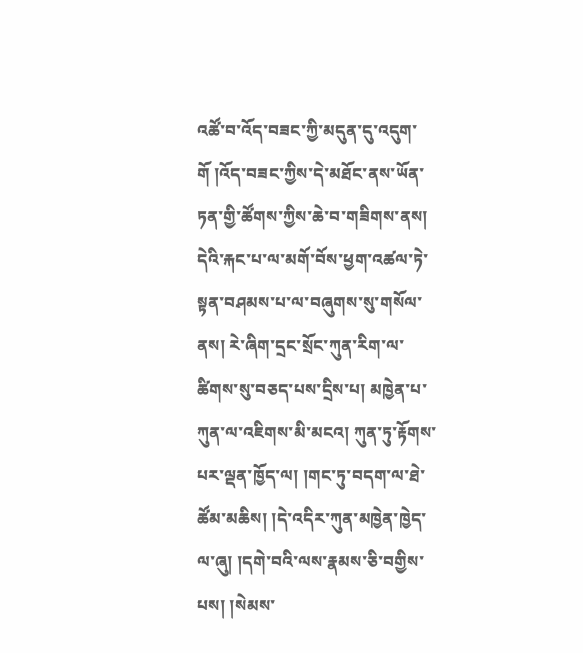འཚོ་བ་འོད་བཟང་ཀྱི་མདུན་དུ་འདུག་གོ །འོད་བཟང་ཀྱིས་དེ་མཐོང་ནས་ཡོན་ཏན་གྱི་ཚོགས་ཀྱིས་ཆེ་བ་གཟིགས་ནས། དེའི་རྐང་པ་ལ་མགོ་བོས་ཕྱག་འཚལ་ཏེ་སྟན་བཤམས་པ་ལ་བཞུགས་སུ་གསོལ་ནས། རེ་ཞིག་དྲང་སྲོང་ཀུན་རིག་ལ་ཚིགས་སུ་བཅད་པས་དྲིས་པ། མཁྱེན་པ་ཀུན་ལ་འཇིགས་མི་མངའ། ཀུན་ཏུ་རྟོགས་པར་ལྡན་ཁྱོད་ལ། །གང་ཏུ་བདག་ལ་ཐེ་ཚོམ་མཆིས། །དེ་འདིར་ཀུན་མཁྱེན་ཁྱེད་ལ་ཞུ། །དགེ་བའི་ལས་རྣམས་ཅི་བགྱིས་པས། །སེམས་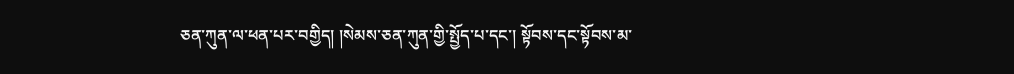ཅན་ཀུན་ལ་ཕན་པར་བགྱིད། །སེམས་ཅན་ཀུན་གྱི་སྤྱོད་པ་དང་། སྟོབས་དང་སྟོབས་མ་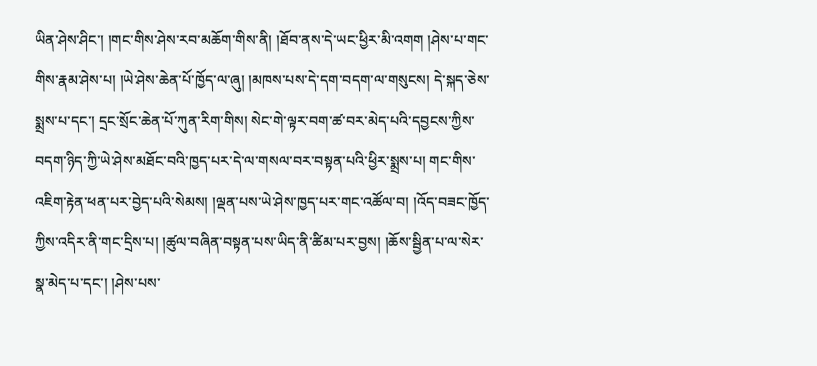ཡིན་ཤེས་ཤིང་། །གང་གིས་ཤེས་རབ་མཆོག་གིས་ནི། །ཐོབ་ནས་དེ་ཡང་ཕྱིར་མི་འགག །ཤེས་པ་གང་གིས་རྣམ་ཤེས་པ། །ཡེ་ཤེས་ཆེན་པོ་ཁྱོད་ལ་ཞུ། །མཁས་པས་དེ་དག་བདག་ལ་གསུངས། དེ་སྐད་ཅེས་སྨྲས་པ་དང་། དྲང་སྲོང་ཆེན་པོ་ཀུན་རིག་གིས། སེང་གེ་ལྟར་བག་ཚ་བར་མེད་པའི་དབྱངས་ཀྱིས་བདག་ཉིད་ཀྱི་ཡེ་ཤེས་མཐོང་བའི་ཁྱད་པར་དེ་ལ་གསལ་བར་བསྟན་པའི་ཕྱིར་སྨྲས་པ། གང་གིས་འཇིག་རྟེན་ཕན་པར་བྱེད་པའི་སེམས། །ལྡན་པས་ཡེ་ཤེས་ཁྱད་པར་གང་འཚོལ་བ། །འོད་བཟང་ཁྱོད་ཀྱིས་འདིར་ནི་གང་དྲིས་པ། །ཚུལ་བཞིན་བསྟན་པས་ཡིད་ནི་ཚིམ་པར་བྱས། །ཆོས་སྦྱིན་པ་ལ་སེར་སྣ་མེད་པ་དང་། །ཤེས་པས་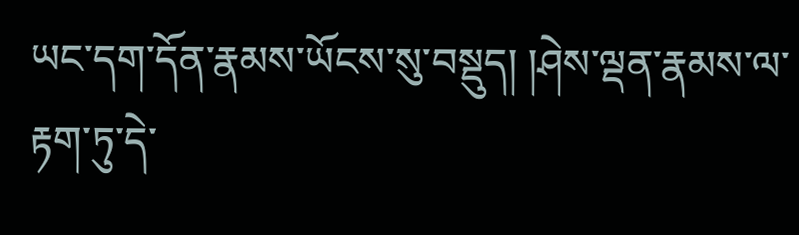ཡང་དག་དོན་རྣམས་ཡོངས་སུ་བསྡུད། །ཤེས་ལྡན་རྣམས་ལ་རྟག་ཏུ་དེ་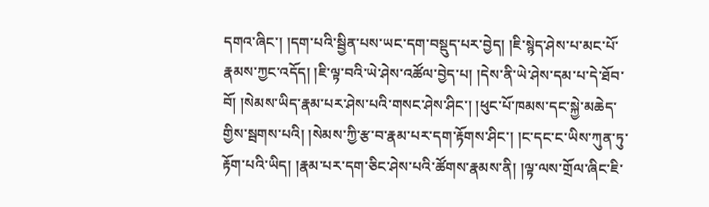དགའ་ཞིང་། །དག་པའི་སྦྱིན་པས་ཡང་དག་བསྡུད་པར་བྱེད། །ཇི་སྙེད་ཤེས་པ་མང་པོ་རྣམས་ཀྱང་འདོད། །ཇི་ལྟ་བའི་ཡེ་ཤེས་འཚོལ་བྱེད་པ། །དེས་ནི་ཡེ་ཤེས་དམ་པ་དེ་ཐོབ་བོ། །སེམས་ཡིད་རྣམ་པར་ཤེས་པའི་གསང་ཤེས་ཤིང་། །ཕུང་པོ་ཁམས་དང་སྐྱེ་མཆེད་གྱིས་སྦགས་པའི། །སེམས་ཀྱི་རྩ་བ་རྣམ་པར་དག་རྟོགས་ཤིང་། །ང་དང་ང་ཡིས་ཀུན་ཏུ་རྟོག་པའི་ཡིད། །རྣམ་པར་དག་ཅིང་ཤེས་པའི་ཚོགས་རྣམས་ནི། །ལྟ་ལས་གྲོལ་ཞིང་ཇི་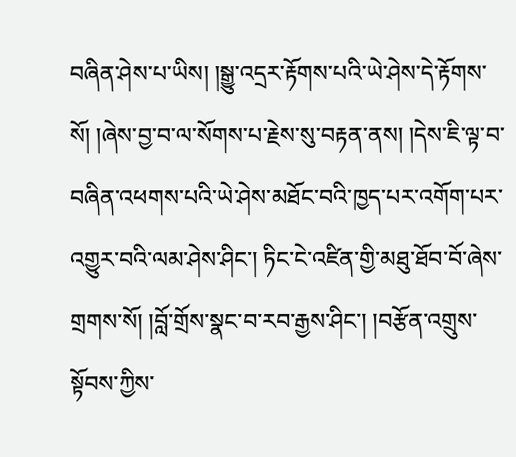བཞིན་ཤེས་པ་ཡིས། །སྒྱུ་འདྲར་རྟོགས་པའི་ཡེ་ཤེས་དེ་རྟོགས་སོ། །ཞེས་བྱ་བ་ལ་སོགས་པ་རྗེས་སུ་བརྟན་ནས། །དེས་ཇི་ལྟ་བ་བཞིན་འཕགས་པའི་ཡེ་ཤེས་མཐོང་བའི་ཁྱད་པར་འགོག་པར་འགྱུར་བའི་ལམ་ཤེས་ཤིང་། ཏིང་ངེ་འཛིན་གྱི་མཐུ་ཐོབ་བོ་ཞེས་གྲགས་སོ། །བློ་གྲོས་སྣང་བ་རབ་རྒྱས་ཤིང་། །བརྩོན་འགྲུས་སྟོབས་ཀྱིས་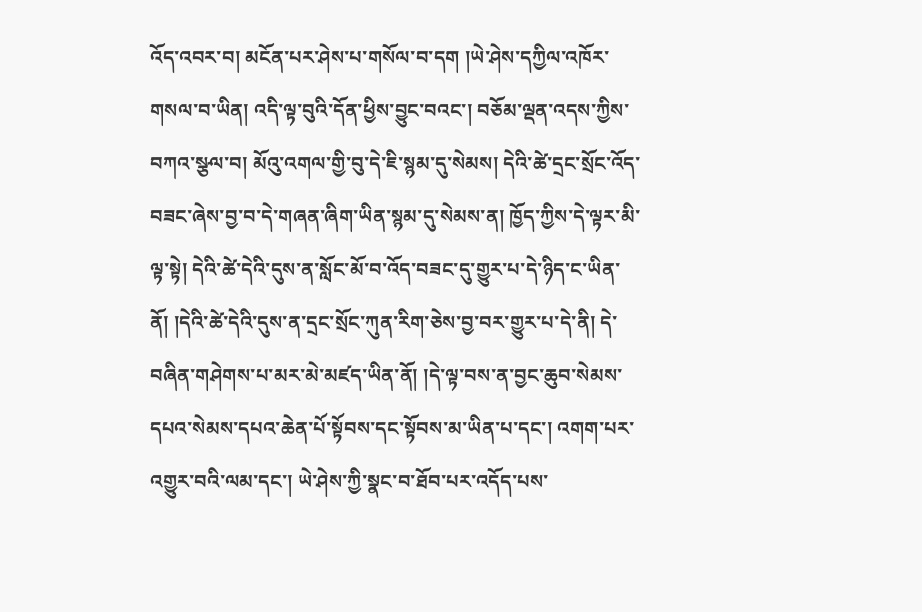འོད་འབར་བ། མངོན་པར་ཤེས་པ་གསོལ་བ་དག །ཡེ་ཤེས་དཀྱིལ་འཁོར་གསལ་བ་ཡིན། འདི་ལྟ་བུའི་དོན་ཕྱིས་བྱུང་བའང་། བཅོམ་ལྡན་འདས་ཀྱིས་བཀའ་སྩལ་བ། མོའུ་འགལ་གྱི་བུ་དེ་ཇི་སྙམ་དུ་སེམས། དེའི་ཚེ་དྲང་སྲོང་འོད་བཟང་ཞེས་བྱ་བ་དེ་གཞན་ཞིག་ཡིན་སྙམ་དུ་སེམས་ན། ཁྱོད་ཀྱིས་དེ་ལྟར་མི་ལྟ་སྟེ། དེའི་ཚེ་དེའི་དུས་ན་སློང་མོ་བ་འོད་བཟང་དུ་གྱུར་པ་དེ་ཉིད་ང་ཡིན་ནོ། །དེའི་ཚེ་དེའི་དུས་ན་དྲང་སྲོང་ཀུན་རིག་ཅེས་བྱ་བར་གྱུར་པ་དེ་ནི། དེ་བཞིན་གཤེགས་པ་མར་མེ་མཛད་ཡིན་ནོ། །དེ་ལྟ་བས་ན་བྱང་ཆུབ་སེམས་དཔའ་སེམས་དཔའ་ཆེན་པོ་སྟོབས་དང་སྟོབས་མ་ཡིན་པ་དང་། འགག་པར་འགྱུར་བའི་ལམ་དང་། ཡེ་ཤེས་ཀྱི་སྣང་བ་ཐོབ་པར་འདོད་པས་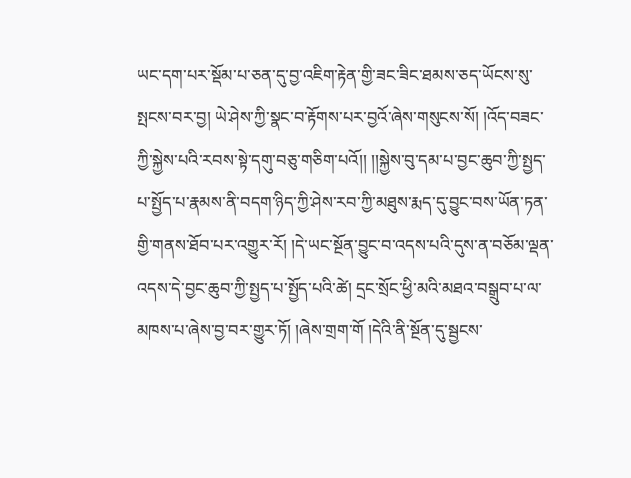ཡང་དག་པར་སྡོམ་པ་ཅན་དུ་བྱ་འཇིག་རྟེན་གྱི་ཟང་ཟིང་ཐམས་ཅད་ཡོངས་སུ་སྤངས་བར་བྱ། ཡེ་ཤེས་ཀྱི་སྣང་བ་རྟོགས་པར་བྱའོ་ཞེས་གསུངས་སོ། །འོད་བཟང་ཀྱི་སྐྱེས་པའི་རབས་སྟེ་དགུ་བཅུ་གཅིག་པའོ།། །།སྐྱེས་བུ་དམ་པ་བྱང་ཆུབ་ཀྱི་སྤྱད་པ་སྤྱོད་པ་རྣམས་ནི་བདག་ཉིད་ཀྱི་ཤེས་རབ་ཀྱི་མཐུས་རྨད་དུ་བྱུང་བས་ཡོན་ཏན་གྱི་གནས་ཐོབ་པར་འགྱུར་རོ། །དེ་ཡང་སྔོན་བྱུང་བ་འདས་པའི་དུས་ན་བཅོམ་ལྡན་འདས་དེ་བྱང་ཆུབ་ཀྱི་སྤྱད་པ་སྤྱོད་པའི་ཚེ། དྲང་སྲོང་ཕྱི་མའི་མཐའ་བསྒྲུབ་པ་ལ་མཁས་པ་ཞེས་བྱ་བར་གྱུར་ཏོ། །ཞེས་གྲག་གོ །དེའི་ནི་སྔོན་དུ་སྦྱངས་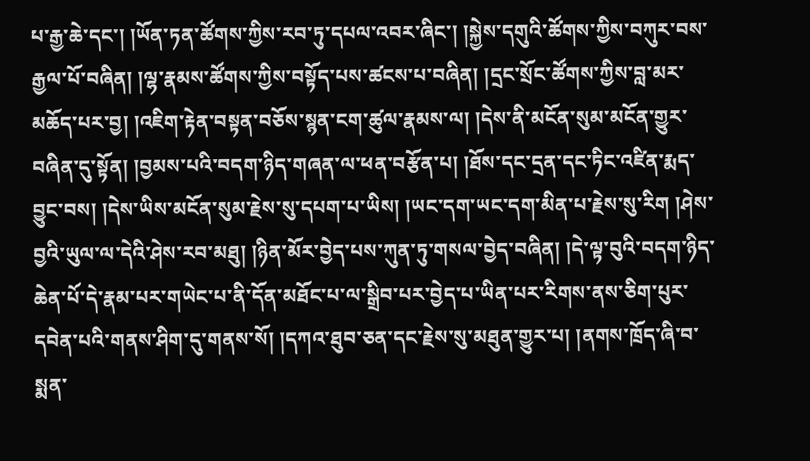པ་རྒྱ་ཆེ་དང་། །ཡོན་ཏན་ཚོགས་ཀྱིས་རབ་ཏུ་དཔལ་འབར་ཞིང་། །སྐྱེས་དགུའི་ཚོགས་ཀྱིས་བཀུར་བས་རྒྱལ་པོ་བཞིན། །ལྷ་རྣམས་ཚོགས་ཀྱིས་བསྟོད་པས་ཚངས་པ་བཞིན། །དྲང་སྲོང་ཚོགས་ཀྱིས་བླ་མར་མཆོད་པར་བྱ། །འཇིག་རྟེན་བསྟན་བཅོས་སྙན་ངག་ཚུལ་རྣམས་ལ། །དེས་ནི་མངོན་སུམ་མངོན་གྱུར་བཞིན་དུ་སྟོན། །བྱམས་པའི་བདག་ཉིད་གཞན་ལ་ཕན་བརྩོན་པ། །ཐོས་དང་དྲན་དང་ཏིང་འཛིན་རྨད་བྱུང་བས། །དེས་ཡིས་མངོན་སུམ་རྗེས་སུ་དཔག་པ་ཡིས། །ཡང་དག་ཡང་དག་མིན་པ་རྗེས་སུ་རིག །ཤེས་བྱའི་ཡུལ་ལ་དེའི་ཤེས་རབ་མཐུ། །ཉིན་མོར་བྱེད་པས་ཀུན་ཏུ་གསལ་བྱེད་བཞིན། །དེ་ལྟ་བུའི་བདག་ཉིད་ཆེན་པོ་དེ་རྣམ་པར་གཡེང་པ་ནི་དོན་མཐོང་པ་ལ་སྒྲིབ་པར་བྱེད་པ་ཡིན་པར་རིགས་ནས་ཅིག་པུར་དབེན་པའི་གནས་ཤིག་དུ་གནས་སོ། །དཀའ་ཐུབ་ཅན་དང་རྗེས་སུ་མཐུན་གྱུར་པ། །ནགས་ཁྲོད་ཞི་བ་སྨན་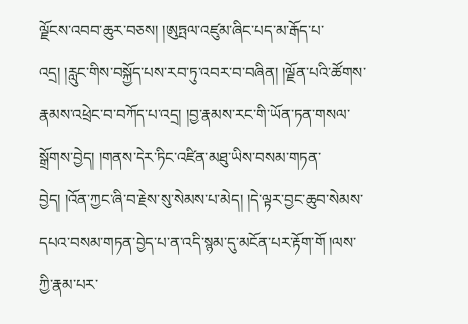ལྗོངས་འབབ་ཆུར་བཅས། །ཨུཏྤལ་འཛུམ་ཞིང་པད་མ་རྒོད་པ་འདྲ། །རླུང་གིས་བསྐྱོད་པས་རབ་ཏུ་འབར་བ་བཞིན། །ལྗོན་པའི་ཚོགས་རྣམས་འཕྲེང་བ་བཀོད་པ་འདྲ། །བྱ་རྣམས་རང་གི་ཡོན་ཏན་གསལ་སྒྲོགས་བྱེད། །གནས་དེར་ཏིང་འཛིན་མཐུ་ཡིས་བསམ་གཏན་བྱེད། །འོན་ཀྱང་ཞི་བ་རྗེས་སུ་སེམས་པ་མེད། །དེ་ལྟར་བྱང་ཆུབ་སེམས་དཔའ་བསམ་གཏན་བྱེད་པ་ན་འདི་སྙམ་དུ་མངོན་པར་རྟོག་གོ །ལས་ཀྱི་རྣམ་པར་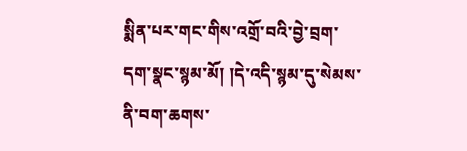སྨིན་པར་གང་གིས་འགྲོ་བའི་བྱེ་བྲག་དག་སྣང་སྙམ་མོ། །དེ་འདི་སྙམ་དུ་སེམས་ནི་བག་ཆགས་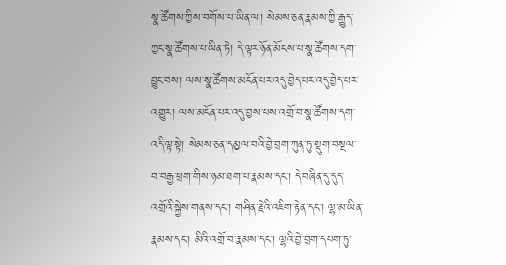སྣ་ཚོགས་ཀྱིས་བགོས་པ་ཡིན་ལ། སེམས་ཅན་རྣམས་ཀྱི་རྒྱུད་ཀྱང་སྣ་ཚོགས་པ་ཡིན་ཏེ། དེ་ལྟར་ཉོན་མོངས་པ་སྣ་ཚོགས་དག་བྱུང་བས། ལས་སྣ་ཚོགས་མངོན་པར་འདུ་བྱེད་པར་འདུ་བྱེད་པར་འགྱུར། ལས་མངོན་པར་འདུ་བྱས་པས་འགྲོ་བ་སྣ་ཚོགས་དག་འདི་ལྟ་སྟེ། སེམས་ཅན་དམྱལ་བའི་བྱེ་བྲག་ཀུན་ཏུ་སྡུག་བསྔལ་བ་བརྒྱ་ཕྲག་གིས་ཉམ་ཐག་པ་རྣམས་དང་། དེ་བཞིན་དུ་དུད་འགྲོའི་སྐྱེས་གནས་དང་། གཤིན་རྗེའི་འཇིག་རྟེན་དང་། ལྷ་མ་ཡིན་རྣམས་དང་། མིའི་འགྲོ་བ་རྣམས་དང་། ལྷའི་བྱེ་བྲག་དཔག་ཏུ་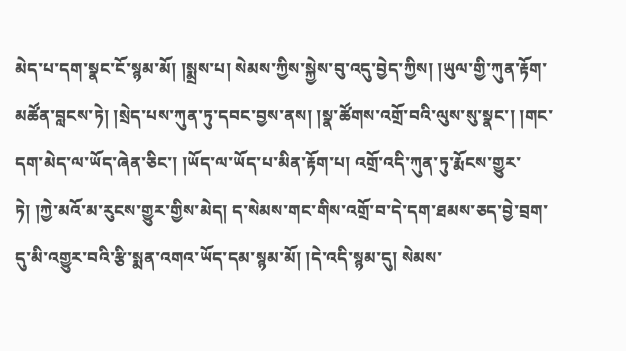མེད་པ་དག་སྣང་ངོ་སྙམ་མོ། །སྨྲས་པ། སེམས་ཀྱིས་སྐྱེས་བུ་འདུ་བྱེད་ཀྱིས། །ཡུལ་གྱི་ཀུན་རྟོག་མཚོན་བླངས་ཏེ། །སྲེད་པས་ཀུན་ཏུ་དབང་བྱས་ནས། །སྣ་ཚོགས་འགྲོ་བའི་ལུས་སུ་སྣང་། །གང་དག་མེད་ལ་ཡོད་ཞེན་ཅིང་། །ཡོད་ལ་ཡོད་པ་མིན་རྟོག་པ། འགྲོ་འདི་ཀུན་ཏུ་རྨོངས་གྱུར་ཏེ། །ཀྱེ་མའོ་མ་རུངས་གྱུར་གྱིས་མེད། ད་སེམས་གང་གིས་འགྲོ་བ་དེ་དག་ཐམས་ཅད་བྱེ་བྲག་དུ་མི་འགྱུར་བའི་རྩི་སྨན་འགའ་ཡོད་དམ་སྙམ་མོ། །དེ་འདི་སྙམ་དུ། སེམས་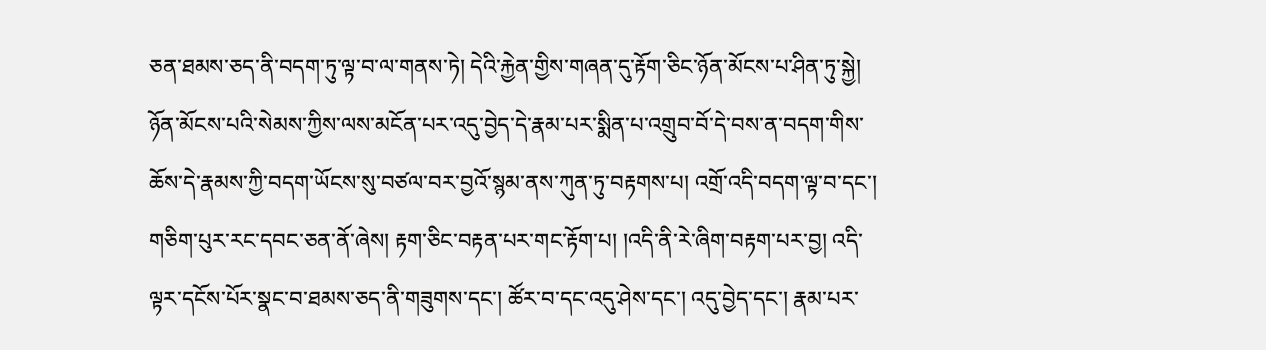ཅན་ཐམས་ཅད་ནི་བདག་ཏུ་ལྟ་བ་ལ་གནས་ཏེ། དེའི་རྐྱེན་གྱིས་གཞན་དུ་རྟོག་ཅིང་ཉོན་མོངས་པ་ཤིན་ཏུ་སྐྱེ། ཉོན་མོངས་པའི་སེམས་ཀྱིས་ལས་མངོན་པར་འདུ་བྱེད་དེ་རྣམ་པར་སྨིན་པ་འགྲུབ་བོ་དེ་བས་ན་བདག་གིས་ཆོས་དེ་རྣམས་ཀྱི་བདག་ཡོངས་སུ་བཙལ་བར་བྱའོ་སྙམ་ནས་ཀུན་ཏུ་བརྟགས་པ། འགྲོ་འདི་བདག་ལྟ་བ་དང་། གཅིག་པུར་རང་དབང་ཅན་ནོ་ཞེས། རྟག་ཅིང་བརྟན་པར་གང་རྟོག་པ། །འདི་ནི་རེ་ཞིག་བརྟག་པར་བྱ། འདི་ལྟར་དངོས་པོར་སྣང་བ་ཐམས་ཅད་ནི་གཟུགས་དང་། ཚོར་བ་དང་འདུ་ཤེས་དང་། འདུ་བྱེད་དང་། རྣམ་པར་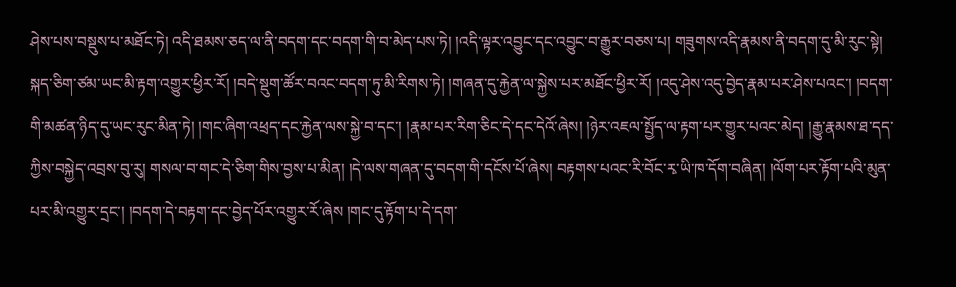ཤེས་པས་བསྡུས་པ་མཐོང་ཏེ། འདི་ཐམས་ཅད་ལ་ནི་བདག་དང་བདག་གི་བ་མེད་པས་ཏེ། །འདི་ལྟར་འབྱུང་དང་འབྱུང་བ་རྒྱུར་བཅས་པ། གཟུགས་འདི་རྣམས་ནི་བདག་དུ་མི་རུང་སྟེ། སྐད་ཅིག་ཙམ་ཡང་མི་རྟག་འགྱུར་ཕྱིར་རོ། །བདེ་སྡུག་ཚོར་བའང་བདག་ཏུ་མི་རིགས་ཏེ། །གཞན་དུ་རྐྱེན་ལ་སྐྱེས་པར་མཐོང་ཕྱིར་རོ། །འདུ་ཤེས་འདུ་བྱེད་རྣམ་པར་ཤེས་པའང་། །བདག་གི་མཚན་ཉིད་དུ་ཡང་རུང་མིན་ཏེ། །གང་ཞིག་འཕྲད་དང་རྐྱེན་ལས་སྐྱེ་བ་དང་། །རྣམ་པར་རིག་ཅིང་དེ་དང་དེའོ་ཞེས། །ཉེར་འཇལ་སྤྱོད་ལ་རྟག་པར་གྱུར་པའང་མེད། །རྒྱུ་རྣམས་ཐ་དད་ཀྱིས་བསྐྱེད་འབྲས་བུ་རུ། གསལ་བ་གང་དེ་ཅིག་གིས་བྱས་པ་མིན། །དེ་ལས་གཞན་དུ་བདག་གི་དངོས་པོ་ཞེས། བརྟགས་པའང་རི་བོང་རྭ་ཡི་ཁ་དོག་བཞིན། །ལོག་པར་རྟོག་པའི་མུན་པར་མི་འགྱུར་དྲང་། །བདག་དེ་བརྟག་དང་བྱེད་པོར་འགྱུར་རོ་ཞེས །གང་དུ་རྟོག་པ་དེ་དག་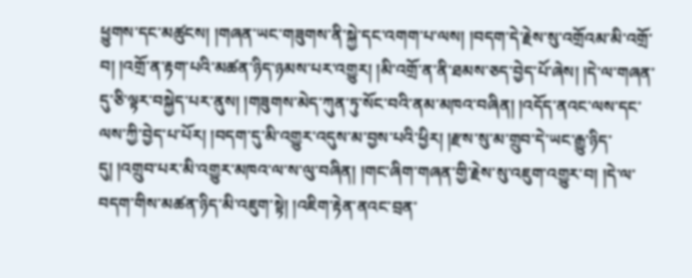ཕྱུགས་དང་མཚུངས། །གཞན་ཡང་གཟུགས་ནི་སྐྱེ་དང་འགག་པ་ལས། །བདག་དེ་རྗེས་སུ་འགྲོའམ་མི་འགྲོ་བ། །འགྲོ་ན་རྟག་པའི་མཚན་ཉིད་ཉམས་པར་འགྱུར། །མི་འགྲོ་ན་ནི་ཐམས་ཅད་བྱེད་པོ་ཞེས། །དེ་ལ་གཞན་དུ་ཅི་ལྟར་བསྐྱེད་པར་ནུས། །གཟུགས་མེད་ཀུན་ཏུ་སོང་བའི་ནམ་མཁའ་བཞིན། །འདོད་ནའང་ལས་དང་ལས་ཀྱི་བྱེད་པ་པོར། །བདག་དུ་མི་འགྱུར་འདུས་མ་བྱས་པའི་ཕྱིར། །རྫས་སུ་མ་གྲུབ་དེ་ཡང་རྒྱུ་ཉིད་དུ། །འགྲུབ་པར་མི་འགྱུར་མཁའ་ལ་ས་ལུ་བཞིན། །གང་ཞིག་གཞན་གྱི་རྗེས་སུ་འཇུག་འགྱུར་བ། །དེ་ལ་བདག་གིས་མཚན་ཉིད་མི་འཇུག་སྟེ། །འཇིག་རྟེན་ནའང་བྲན་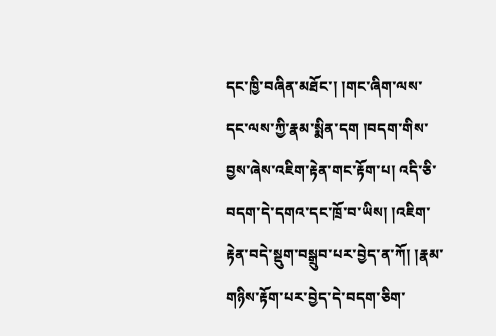དང་ཁྱི་བཞིན་མཐོང་། །གང་ཞིག་ལས་དང་ལས་ཀྱི་རྣམ་སྨིན་དག །བདག་གིས་བྱས་ཞེས་འཇིག་རྟེན་གང་རྟོག་པ། འདི་ཅི་བདག་དེ་དགའ་དང་ཁྲོ་བ་ཡིས། །འཇིག་རྟེན་བདེ་སྡུག་བསྒྲུབ་པར་བྱེད་ན་ཀོ། །རྣམ་གཉིས་རྟོག་པར་བྱེད་དེ་བདག་ཅིག་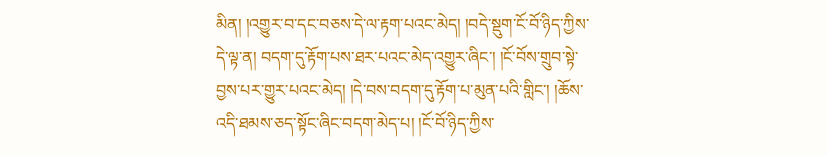མིན། །འགྱུར་བ་དང་བཅས་དེ་ལ་རྟག་པའང་མེད། །བདེ་སྡུག་ངོ་བོ་ཉིད་ཀྱིས་དེ་ལྟ་ན། བདག་དུ་རྟོག་པས་ཐར་པའང་མེད་འགྱུར་ཞིང་། །ངོ་བོས་གྲུབ་སྟེ་བྱས་པར་གྱུར་པའང་མེད། །དེ་བས་བདག་དུ་རྟོག་པ་མུན་པའི་གླིང་། །ཆོས་འདི་ཐམས་ཅད་སྟོང་ཞིང་བདག་མེད་པ། །ངོ་བོ་ཉིད་ཀྱིས་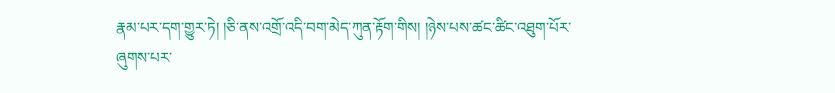རྣམ་པར་དག་གྱུར་ཏེ། །ཅི་ནས་འགྲོ་འདི་བག་མེད་ཀུན་རྟོག་གིས། །ཉེས་པས་ཚང་ཚིང་འཐུག་པོར་ཞུགས་པར་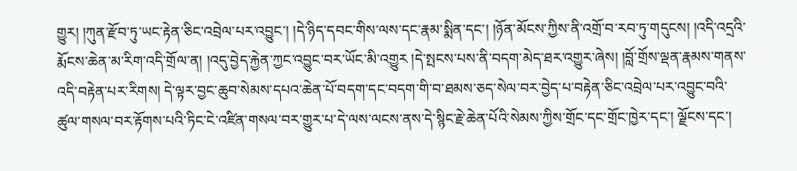གྱུར། །ཀུན་རྫོབ་ཏུ་ཡང་རྟེན་ཅིང་འབྲེལ་པར་འབྱུང་། །དེ་ཉིད་དབང་གིས་ལས་དང་རྣམ་སྨིན་དང་། །ཉོན་མོངས་ཀྱིས་ནི་འགྲོ་བ་རབ་ཏུ་གདུངས། །འདི་འདྲའི་རྨོངས་ཆེན་མ་རིག་འདི་གྲོལ་ན། །འདུ་བྱེད་རྐྱེན་ཀྱང་འབྱུང་བར་ཡོང་མི་འགྱུར །དེ་སྤངས་པས་ནི་བདག་མེད་ཐར་འགྱུར་ཞེས། །བློ་གྲོས་ལྡན་རྣམས་གནས་འདི་བརྟེན་པར་རིགས། དེ་ལྟར་བྱང་ཆུབ་སེམས་དཔའ་ཆེན་པོ་བདག་དང་བདག་གི་བ་ཐམས་ཅད་སེལ་བར་བྱེད་པ་བརྟེན་ཅིང་འབྲེལ་པར་འབྱུང་བའི་ཚུལ་གསལ་བར་རྟོགས་པའི་ཏིང་ངེ་འཛིན་གསལ་བར་གྱུར་པ་དེ་ལས་ལངས་ནས་དེ་སྙིང་རྗེ་ཆེན་པོའི་སེམས་ཀྱིས་གྲོང་དང་གྲོང་ཁྱེར་དང་། ལྗོངས་དང་།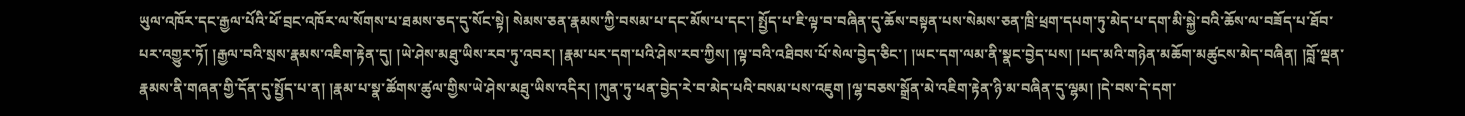ཡུལ་འཁོར་དང་རྒྱལ་པོའི་ཕོ་བྲང་འཁོར་ལ་སོགས་པ་ཐམས་ཅད་དུ་སོང་སྟེ། སེམས་ཅན་རྣམས་ཀྱི་བསམ་པ་དང་མོས་པ་དང་། སྤྱོད་པ་ཇི་ལྟ་བ་བཞིན་དུ་ཆོས་བསྟན་པས་སེམས་ཅན་ཁྲི་ཕྲག་དཔག་ཏུ་མེད་པ་དག་མི་སྐྱེ་བའི་ཆོས་ལ་བཟོད་པ་ཐོབ་པར་འགྱུར་ཏོ། །རྒྱལ་བའི་སྲས་རྣམས་འཇིག་རྟེན་དུ། །ཡེ་ཤེས་མཐུ་ཡིས་རབ་ཏུ་འབར། །རྣམ་པར་དག་པའི་ཤེས་རབ་ཀྱིས། །ལྟ་བའི་འཐིབས་པོ་སེལ་བྱེད་ཅིང་། །ཡང་དག་ལམ་ནི་སྣང་བྱེད་པས། །པད་མའི་གཉེན་མཆོག་མཚུངས་མེད་བཞིན། །བློ་ལྡན་རྣམས་ནི་གཞན་གྱི་དོན་དུ་སྤྱོད་པ་ན། །རྣམ་པ་སྣ་ཚོགས་ཚུལ་གྱིས་ཡེ་ཤེས་མཐུ་ཡིས་འདིར། །ཀུན་ཏུ་ཕན་བྱེད་རེ་བ་མེད་པའི་བསམ་པས་འཇུག །ལྷ་བཅས་སྒྲོན་མེ་འཇིག་རྟེན་ཉི་མ་བཞིན་དུ་ལྷམ། །དེ་བས་དེ་དག་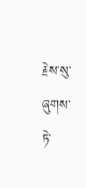རྗེས་སུ་ཞུགས་ཏེ་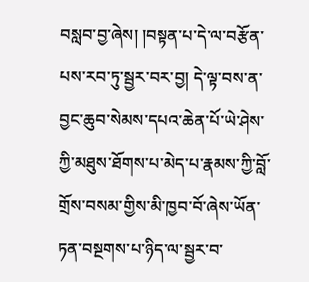བསླབ་བྱ་ཞེས། །བསྟན་པ་དེ་ལ་བརྩོན་པས་རབ་ཏུ་སྦྱར་བར་བྱ། དེ་ལྟ་བས་ན་བྱང་ཆུབ་སེམས་དཔའ་ཆེན་པོ་ཡེ་ཤེས་ཀྱི་མཐུས་ཐོགས་པ་མེད་པ་རྣམས་ཀྱི་བློ་གྲོས་བསམ་གྱིས་མི་ཁྱབ་བོ་ཞེས་ཡོན་ཏན་བསྔགས་པ་ཉིད་ལ་སྦྱར་བ་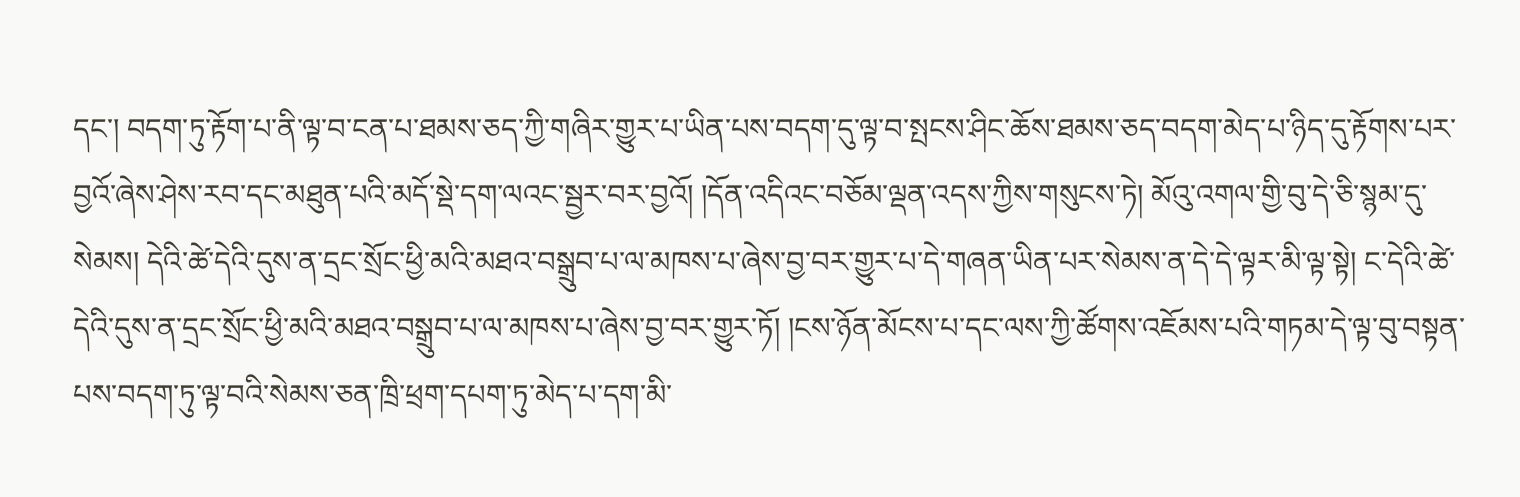དང་། བདག་ཏུ་རྟོག་པ་ནི་ལྟ་བ་ངན་པ་ཐམས་ཅད་ཀྱི་གཞིར་གྱུར་པ་ཡིན་པས་བདག་དུ་ལྟ་བ་སྤངས་ཤིང་ཆོས་ཐམས་ཅད་བདག་མེད་པ་ཉིད་དུ་རྟོགས་པར་བྱའོ་ཞེས་ཤེས་རབ་དང་མཐུན་པའི་མདོ་སྡེ་དག་ལའང་སྦྱར་བར་བྱའོ། །དོན་འདིའང་བཅོམ་ལྡན་འདས་ཀྱིས་གསུངས་ཏེ། མོའུ་འགལ་གྱི་བུ་དེ་ཅི་སྙམ་དུ་སེམས། དེའི་ཚེ་དེའི་དུས་ན་དྲང་སྲོང་ཕྱི་མའི་མཐའ་བསྒྲུབ་པ་ལ་མཁས་པ་ཞེས་བྱ་བར་གྱུར་པ་དེ་གཞན་ཡིན་པར་སེམས་ན་དེ་དེ་ལྟར་མི་ལྟ་སྟེ། ང་དེའི་ཚེ་དེའི་དུས་ན་དྲང་སྲོང་ཕྱི་མའི་མཐའ་བསྒྲུབ་པ་ལ་མཁས་པ་ཞེས་བྱ་བར་གྱུར་ཏོ། །ངས་ཉོན་མོངས་པ་དང་ལས་ཀྱི་ཚོགས་འཇོམས་པའི་གཏམ་དེ་ལྟ་བུ་བསྟན་པས་བདག་ཏུ་ལྟ་བའི་སེམས་ཅན་ཁྲི་ཕྲག་དཔག་ཏུ་མེད་པ་དག་མི་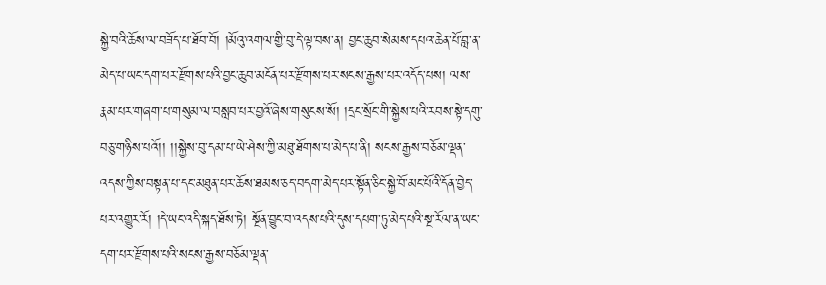སྐྱེ་བའི་ཆོས་ལ་བཟོད་པ་ཐོབ་བོ། །མོའུ་འགལ་གྱི་བུ་དེ་ལྟ་བས་ན། བྱང་ཆུབ་སེམས་དཔའ་ཆེན་པོ་བླ་ན་མེད་པ་ཡང་དག་པར་རྫོགས་པའི་བྱང་ཆུབ་མངོན་པར་རྫོགས་པར་སངས་རྒྱས་པར་འདོད་པས། ལས་རྣམ་པར་གཞག་པ་གསུམ་ལ་བསླབ་པར་བྱའོ་ཞེས་གསུངས་སོ། །དྲང་སྲོང་གི་སྐྱེས་པའི་རབས་སྟེ་དགུ་བཅུ་གཉིས་པའོ།། །།སྐྱེས་བུ་དམ་པ་ཡེ་ཤེས་ཀྱི་མཐུ་ཐོགས་པ་མེད་པ་ནི། སངས་རྒྱས་བཅོམ་ལྡན་འདས་ཀྱིས་བསྟན་པ་དང་མཐུན་པར་ཆོས་ཐམས་ཅད་བདག་མེད་པར་སྟོན་ཅིང་སྐྱེ་བོ་མང་པོའི་དོན་བྱེད་པར་འགྱུར་རོ། །དེ་ཡང་འདི་སྐད་ཐོས་ཏེ། སྔོན་བྱུང་བ་འདས་པའི་དུས་དཔག་ཏུ་མེད་པའི་སྔ་རོལ་ན་ཡང་དག་པར་རྫོགས་པའི་སངས་རྒྱས་བཅོམ་ལྡན་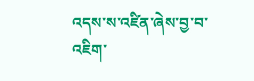འདས་ས་འཛིན་ཞེས་བྱ་བ་འཇིག་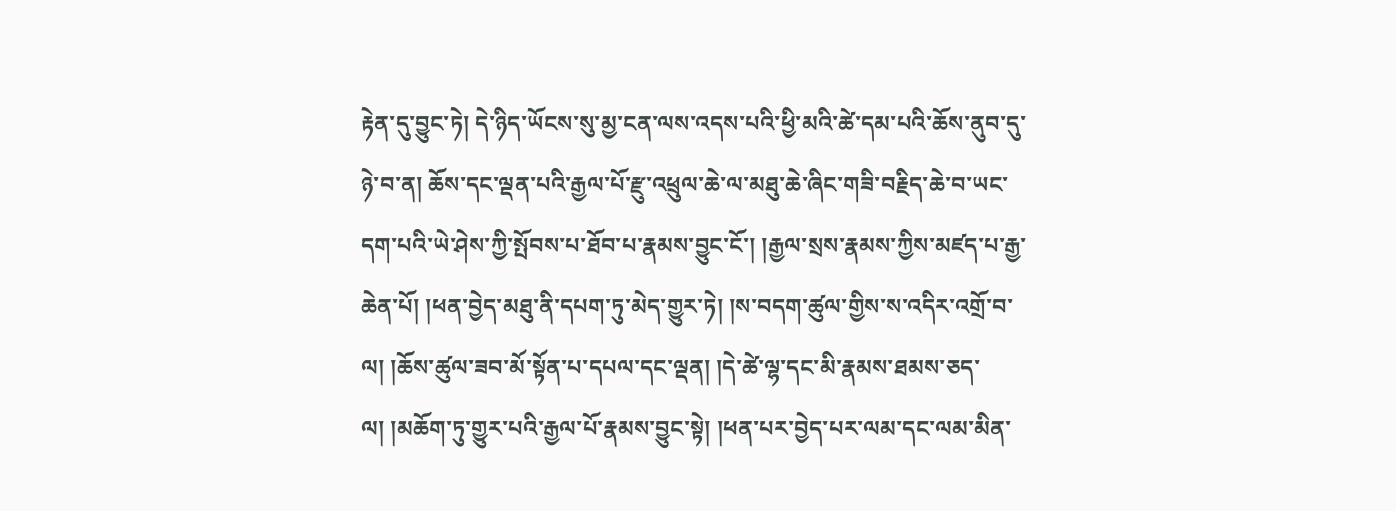རྟེན་དུ་བྱུང་ཏེ། དེ་ཉིད་ཡོངས་སུ་མྱ་ངན་ལས་འདས་པའི་ཕྱི་མའི་ཚེ་དམ་པའི་ཆོས་ནུབ་དུ་ཉེ་བ་ན། ཆོས་དང་ལྡན་པའི་རྒྱལ་པོ་རྫུ་འཕྲུལ་ཆེ་ལ་མཐུ་ཆེ་ཞིང་གཟི་བརྗིད་ཆེ་བ་ཡང་དག་པའི་ཡེ་ཤེས་ཀྱི་སྤོབས་པ་ཐོབ་པ་རྣམས་བྱུང་ངོ་། །རྒྱལ་སྲས་རྣམས་ཀྱིས་མཛད་པ་རྒྱ་ཆེན་པོ། །ཕན་བྱེད་མཐུ་ནི་དཔག་ཏུ་མེད་གྱུར་ཏེ། །ས་བདག་ཚུལ་གྱིས་ས་འདིར་འགྲོ་བ་ལ། །ཆོས་ཚུལ་ཟབ་མོ་སྟོན་པ་དཔལ་དང་ལྡན། །དེ་ཚེ་ལྷ་དང་མི་རྣམས་ཐམས་ཅད་ལ། །མཆོག་ཏུ་གྱུར་པའི་རྒྱལ་པོ་རྣམས་བྱུང་སྟེ། །ཕན་པར་བྱེད་པར་ལམ་དང་ལམ་མིན་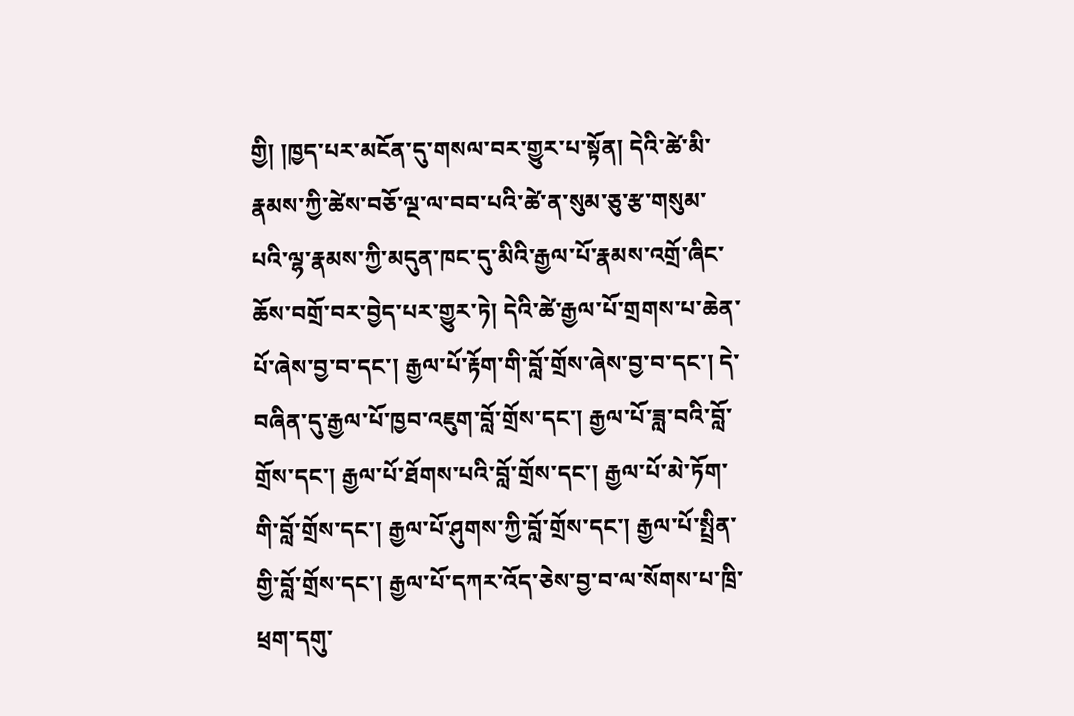གྱི། །ཁྱད་པར་མངོན་དུ་གསལ་བར་གྱུར་པ་སྟོན། དེའི་ཚེ་མི་རྣམས་ཀྱི་ཚེས་བཅོ་ལྔ་ལ་བབ་པའི་ཚེ་ན་སུམ་ཅུ་རྩ་གསུམ་པའི་ལྷ་རྣམས་ཀྱི་མདུན་ཁང་དུ་མིའི་རྒྱལ་པོ་རྣམས་འགྲོ་ཞིང་ཆོས་བགྲོ་བར་བྱེད་པར་གྱུར་ཏེ། དེའི་ཚེ་རྒྱལ་པོ་གྲགས་པ་ཆེན་པོ་ཞེས་བྱ་བ་དང་། རྒྱལ་པོ་རྟོག་གི་བློ་གྲོས་ཞེས་བྱ་བ་དང་། དེ་བཞིན་དུ་རྒྱལ་པོ་ཁྱབ་འཇུག་བློ་གྲོས་དང་། རྒྱལ་པོ་ཟླ་བའི་བློ་གྲོས་དང་། རྒྱལ་པོ་ཐོགས་པའི་བློ་གྲོས་དང་། རྒྱལ་པོ་མེ་ཏོག་གི་བློ་གྲོས་དང་། རྒྱལ་པོ་ཤུགས་ཀྱི་བློ་གྲོས་དང་། རྒྱལ་པོ་སྤྲིན་གྱི་བློ་གྲོས་དང་། རྒྱལ་པོ་དཀར་འོད་ཅེས་བྱ་བ་ལ་སོགས་པ་ཁྲི་ཕྲག་དགུ་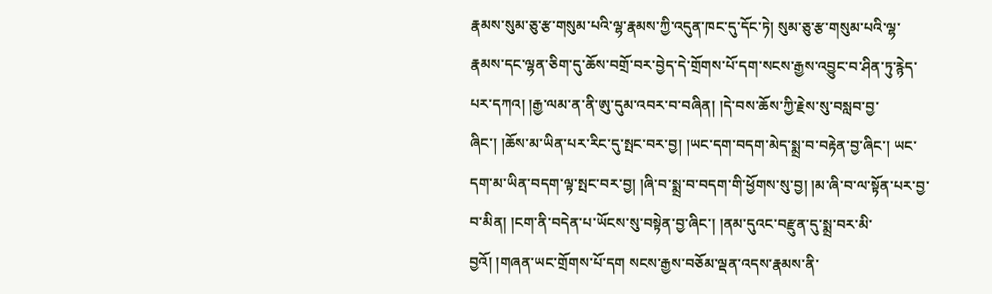རྣམས་སུམ་ཅུ་རྩ་གསུམ་པའི་ལྷ་རྣམས་ཀྱི་འདུན་ཁང་དུ་དོང་ཏེ། སུམ་ཅུ་རྩ་གསུམ་པའི་ལྷ་རྣམས་དང་ལྷན་ཅིག་དུ་ཆོས་བགྲོ་བར་བྱེད་དེ་གྲོགས་པོ་དག་སངས་རྒྱས་འབྱུང་བ་ཤིན་ཏུ་རྙེད་པར་དཀའ། །རྒྱ་ལམ་ན་ནི་ཨུ་དུམ་འབར་བ་བཞིན། །དེ་བས་ཆོས་ཀྱི་རྗེས་སུ་བསླབ་བྱ་ཞིང་། །ཆོས་མ་ཡིན་པར་རིང་དུ་སྤང་བར་བྱ། །ཡང་དག་བདག་མེད་སྨྲ་བ་བརྟེན་བྱ་ཞིང་། ཡང་དག་མ་ཡིན་བདག་ལྟ་སྤང་བར་བྱ། །ཞི་བ་སྨྲ་བ་བདག་གི་ཕྱོགས་སུ་བྱ། །མ་ཞི་བ་ལ་སྟོན་པར་བྱ་བ་མིན། །ངག་ནི་བདེན་པ་ཡོངས་སུ་བསྟེན་བྱ་ཞིང་། །ནམ་དུའང་བརྫུན་དུ་སྨྲ་བར་མི་བྱའོ། །གཞན་ཡང་གྲོགས་པོ་དག སངས་རྒྱས་བཅོམ་ལྡན་འདས་རྣམས་ནི་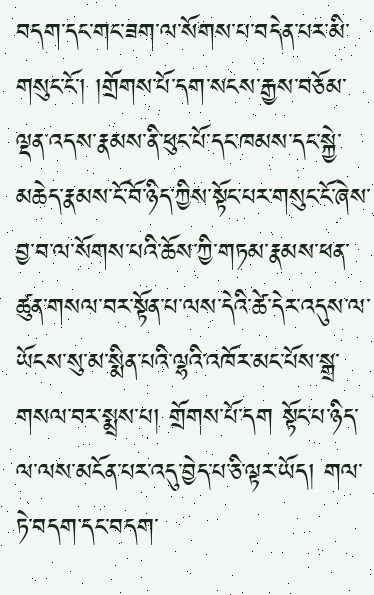བདག་དང་གང་ཟག་ལ་སོགས་པ་བདེན་པར་མི་གསུང་ངོ་། །གྲོགས་པོ་དག་སངས་རྒྱས་བཅོམ་ལྡན་འདས་རྣམས་ནི་ཕུང་པོ་དང་ཁམས་དང་སྐྱེ་མཆེད་རྣམས་ངོ་བོ་ཉིད་ཀྱིས་སྟོང་པར་གསུང་ངོ་ཞེས་བྱ་བ་ལ་སོགས་པའི་ཆོས་ཀྱི་གཏམ་རྣམས་ཕན་ཚུན་གསལ་བར་སྟོན་པ་ལས་དེའི་ཚེ་དེར་འདུས་ལ་ཡོངས་སུ་མ་སྨིན་པའི་ལྷའི་འཁོར་མང་པོས་སྒྲ་གསལ་བར་སྨྲས་པ། གྲོགས་པོ་དག སྟོང་པ་ཉིད་ལ་ལས་མངོན་པར་འདུ་བྱེད་པ་ཅི་ལྟར་ཡོད། གལ་ཏེ་བདག་དང་བདག་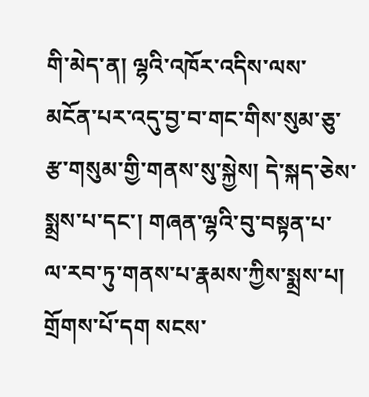གི་མེད་ན། ལྷའི་འཁོར་འདིས་ལས་མངོན་པར་འདུ་བྱ་བ་གང་གིས་སུམ་ཅུ་རྩ་གསུམ་གྱི་གནས་སུ་སྐྱེས། དེ་སྐད་ཅེས་སྨྲས་པ་དང་། གཞན་ལྷའི་བུ་བསྟན་པ་ལ་རབ་ཏུ་གནས་པ་རྣམས་ཀྱིས་སྨྲས་པ། གྲོགས་པོ་དག སངས་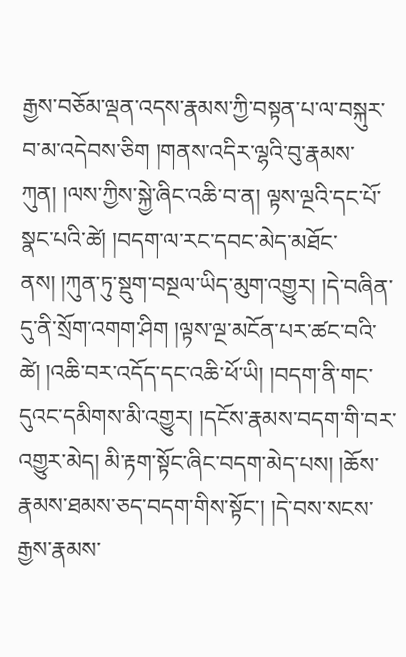རྒྱས་བཅོམ་ལྡན་འདས་རྣམས་ཀྱི་བསྟན་པ་ལ་བསྐུར་བ་མ་འདེབས་ཅིག །གནས་འདིར་ལྷའི་བུ་རྣམས་ཀུན། །ལས་ཀྱིས་སྐྱེ་ཞིང་འཆི་བ་ན། ལྟས་ལྔའི་དང་པོ་སྣང་པའི་ཚེ། །བདག་ལ་རང་དབང་མེད་མཐོང་ནས། །ཀུན་ཏུ་སྡུག་བསྔལ་ཡིད་མུག་འགྱུར། །དེ་བཞིན་དུ་ནི་སྲོག་འགག་ཤིག །ལྟས་ལྔ་མངོན་པར་ཚང་བའི་ཚེ། །འཆི་བར་འདོད་དང་འཆི་ཕོ་ཡི། །བདག་ནི་གང་དུའང་དམིགས་མི་འགྱུར། །དངོས་རྣམས་བདག་གི་བར་འགྱུར་མེད། མི་རྟག་སྟོང་ཞིང་བདག་མེད་པས། །ཆོས་རྣམས་ཐམས་ཅད་བདག་གིས་སྟོང་། །དེ་བས་སངས་རྒྱས་རྣམས་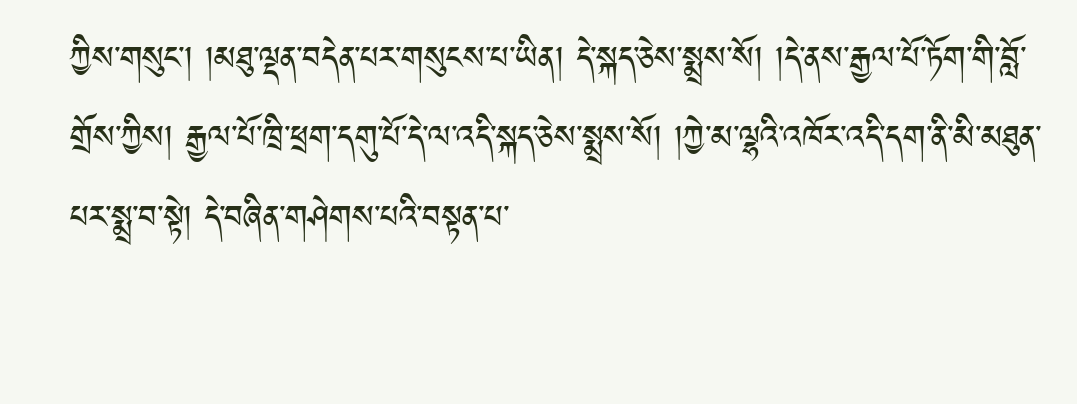ཀྱིས་གསུང་། །མཐུ་ལྡན་བདེན་པར་གསུངས་པ་ཡིན། དེ་སྐད་ཅེས་སྨྲས་སོ། །དེ་ནས་རྒྱལ་པོ་ཏོག་གི་བློ་གྲོས་ཀྱིས། རྒྱལ་པོ་ཁྲི་ཕྲག་དགུ་པོ་དེ་ལ་འདི་སྐད་ཅེས་སྨྲས་སོ། །ཀྱེ་མ་ལྷའི་འཁོར་འདི་དག་ནི་མི་མཐུན་པར་སྨྲ་བ་སྟེ། དེ་བཞིན་གཤེགས་པའི་བསྟན་པ་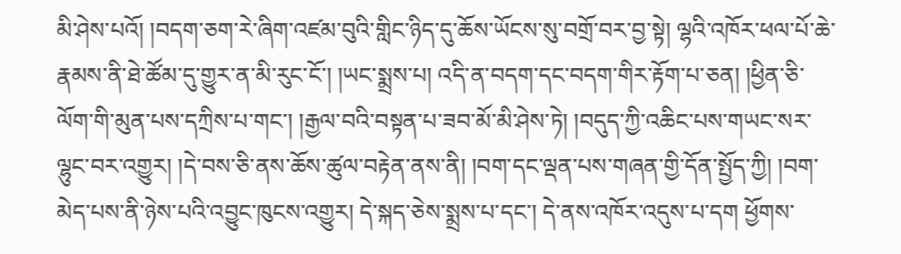མི་ཤེས་པའོ། །བདག་ཅག་རེ་ཞིག་འཛམ་བུའི་གླིང་ཉིད་དུ་ཆོས་ཡོངས་སུ་བགྲོ་བར་བྱ་སྟེ། ལྷའི་འཁོར་ཕལ་པོ་ཆེ་རྣམས་ནི་ཐེ་ཚོམ་དུ་གྱུར་ན་མི་རུང་ངོ་། །ཡང་སྨྲས་པ། འདི་ན་བདག་དང་བདག་གིར་རྟོག་པ་ཅན། །ཕྱིན་ཅི་ལོག་གི་མུན་པས་དཀྲིས་པ་གང་། །རྒྱལ་བའི་བསྟན་པ་ཟབ་མོ་མི་ཤེས་ཏེ། །བདུད་ཀྱི་འཆིང་པས་གཡང་སར་ལྷུང་བར་འགྱུར། །དེ་བས་ཅི་ནས་ཆོས་ཚུལ་བརྟེན་ནས་ནི། །བག་དང་ལྡན་པས་གཞན་གྱི་དོན་སྤྱོད་ཀྱི། །བག་མེད་པས་ནི་ཉེས་པའི་འབྱུང་ཁུངས་འགྱུར། དེ་སྐད་ཅེས་སྨྲས་པ་དང་། དེ་ནས་འཁོར་འདུས་པ་དག ཕྱོགས་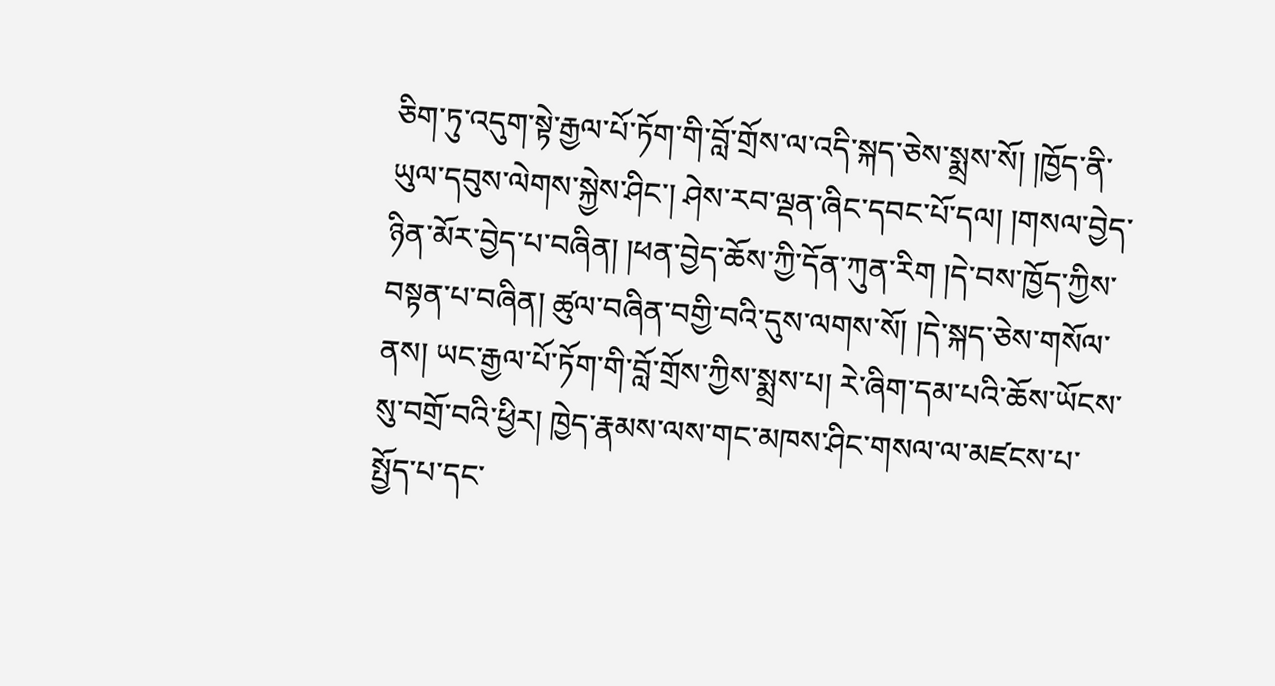ཅིག་ཏུ་འདུག་སྟེ་རྒྱལ་པོ་ཏོག་གི་བློ་གྲོས་ལ་འདི་སྐད་ཅེས་སྨྲས་སོ། །ཁྱོད་ནི་ཡུལ་དབུས་ལེགས་སྐྱེས་ཤིང་། ཤེས་རབ་ལྡན་ཞིང་དབང་པོ་དལ། །གསལ་བྱེད་ཉིན་མོར་བྱེད་པ་བཞིན། །ཕན་བྱེད་ཆོས་ཀྱི་དོན་ཀུན་རིག །དེ་བས་ཁྱོད་ཀྱིས་བསྟན་པ་བཞིན། ཚུལ་བཞིན་བགྱི་བའི་དུས་ལགས་སོ། །དེ་སྐད་ཅེས་གསོལ་ནས། ཡང་རྒྱལ་པོ་ཏོག་གི་བློ་གྲོས་ཀྱིས་སྨྲས་པ། རེ་ཞིག་དམ་པའི་ཆོས་ཡོངས་སུ་བགྲོ་བའི་ཕྱིར། ཁྱེད་རྣམས་ལས་གང་མཁས་ཤིང་གསལ་ལ་མཛངས་པ་སྤྱོད་པ་དང་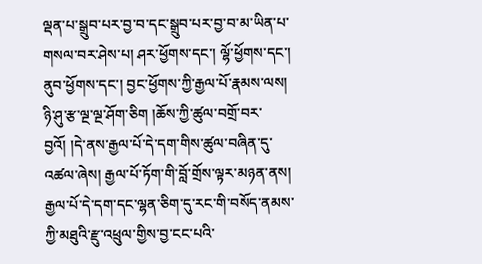ལྡན་པ་སྒྲུབ་པར་བྱ་བ་དང་སྒྲུབ་པར་བྱ་བ་མ་ཡིན་པ་གསལ་བར་ཤེས་པ། ཤར་ཕྱོགས་དང་། ལྷོ་ཕྱོགས་དང་། ནུབ་ཕྱོགས་དང་། བྱང་ཕྱོགས་ཀྱི་རྒྱལ་པོ་རྣམས་ལས། ཉི་ཤུ་རྩ་ལྔ་ལྔ་ཤོག་ཅིག །ཆོས་ཀྱི་ཚུལ་བགྲོ་བར་བྱའོ། །དེ་ནས་རྒྱལ་པོ་དེ་དག་གིས་ཚུལ་བཞིན་དུ་འཚལ་ཞེས། རྒྱལ་པོ་ཏོག་གི་བློ་གྲོས་ལྟར་མཉན་ནས། རྒྱལ་པོ་དེ་དག་དང་ལྷན་ཅིག་དུ་རང་གི་བསོད་ནམས་ཀྱི་མཐུའི་རྫུ་འཕྲུལ་གྱིས་བྱ་ངང་པའི་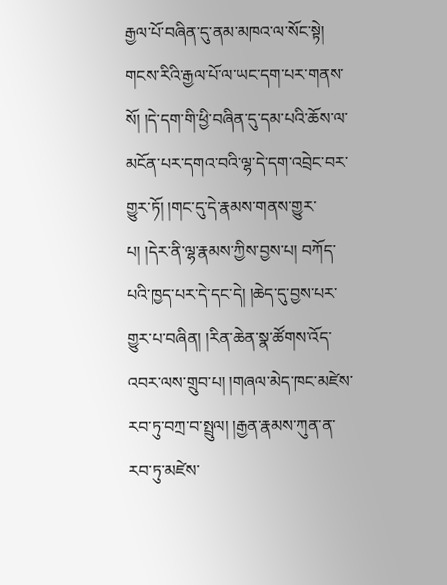རྒྱལ་པོ་བཞིན་དུ་ནམ་མཁའ་ལ་སོང་སྟེ། གངས་རིའི་རྒྱལ་པོ་ལ་ཡང་དག་པར་གནས་སོ། །དེ་དག་གི་ཕྱི་བཞིན་དུ་དམ་པའི་ཆོས་ལ་མངོན་པར་དགའ་བའི་ལྷ་དེ་དག་འབྲེང་བར་གྱུར་ཏོ། །གང་དུ་དེ་རྣམས་གནས་གྱུར་པ། །དེར་ནི་ལྷ་རྣམས་ཀྱིས་བྱས་པ། བཀོད་པའི་ཁྱད་པར་དེ་དང་དེ། །ཆེད་དུ་བྱས་པར་གྱུར་པ་བཞིན། །རིན་ཆེན་སྣ་ཚོགས་འོད་འབར་ལས་གྲུབ་པ། །གཞལ་མེད་ཁང་མཛེས་རབ་ཏུ་བཀྲ་བ་སྤྲུལ། །རྒྱན་རྣམས་ཀུན་ན་རབ་ཏུ་མཛེས་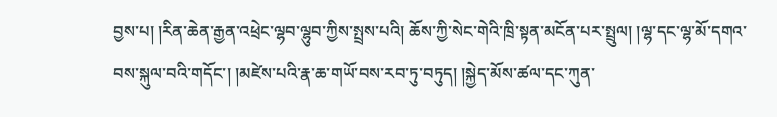བྱས་པ། །རིན་ཆེན་རྒྱན་འཕྲེང་ལྷབ་ལྷུབ་ཀྱིས་སྤྲས་པའི། ཆོས་ཀྱི་སེང་གེའི་ཁྲི་སྟན་མངོན་པར་སྤྲུལ། །ལྷ་དང་ལྷ་མོ་དགའ་བས་སྐུལ་བའི་གདོང་། །མཛེས་པའི་རྣ་ཆ་གཡོ་བས་རབ་ཏུ་བཏུད། །སྐྱེད་མོས་ཚལ་དང་ཀུན་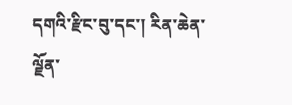དགའི་རྫིང་བུ་དང་། རིན་ཆེན་ལྗོན་